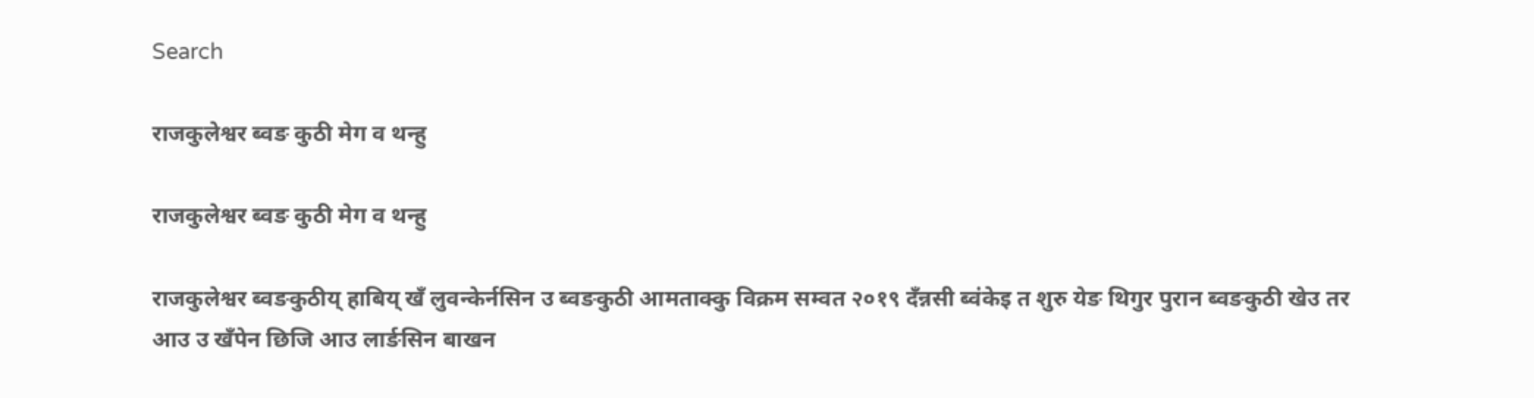Search

राजकुलेश्वर ब्वङ कुठी मेग व थन्हु

राजकुलेश्वर ब्वङ कुठी मेग व थन्हु

राजकुलेश्वर ब्वङकुठीय् हाबिय् खँ लुवन्केर्नसिन उ ब्वङकुठी आमताक्कु विक्रम सम्वत २०१९ दँन्नसी ब्वंकेइ त शुरु येङ थिगुर पुरान ब्वङकुठी खेउ तर आउ उ खँपेन छिजि आउ लार्ङसिन बाखन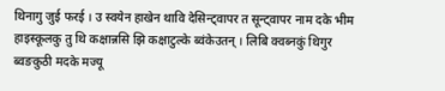थिनागु जुई फरई । उ स्वयेन हाखेन थावि देसिन्ट्वापर त सून्ट्वापर नाम दके भीम हाइस्कूलकु तु थि कक्षान्नसि झि कक्षाटुल्के ब्वंकेउतन् । लिबि क्वब्नकुं थिगुर ब्वङकुठी मदके मज्यू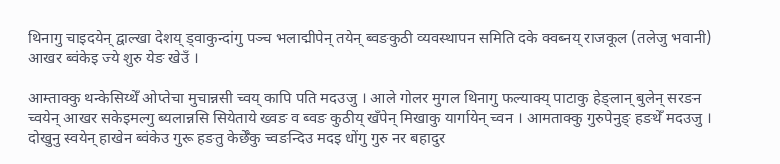थिनागु चाइदयेन् द्वाल्खा देशय् ड्वाकुन्दांगु पञ्च भलाद्मीपेन् तयेन् ब्वङकुठी व्यवस्थापन समिति दके क्वब्नय् राजकूल (तलेजु भवानी) आखर ब्वंकेइ ज्ये शुरु येङ खेउँ ।

आम्ताक्कु थन्केसिय्थेँ ओप्तेचा मुचान्नसी च्वय् कापि पति मदउजु । आले गोलर मुगल थिनागु फल्याक्य् पाटाकु हेङ्लान् बुलेन् सरङन च्वयेन् आखर सकेइमल्गु ब्यलान्नसि सियेताये ख्वङ व ब्वङ कुठीय् खँपेन् मिखाकु यार्गायेन् च्वन । आमताक्कु गुरुपेनुङ् हङथेँ मदउजु । दोखुनु स्वयेन् हाखेन ब्वंकेउ गुरू हङतु केर्छेँकु च्वङन्दिउ मदइ धोंगु गुरु नर बहादुर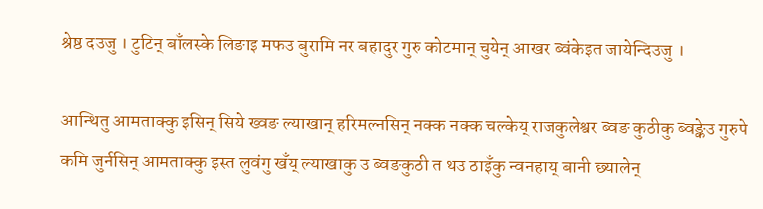श्रेष्ठ दउजु । टुटिन् बाँलस्के लिङाइ मफउ बुरामि नर बहादुर गुरु कोटमान् चुयेन् आखर ब्वंकेइत जायेन्दिउजु ।

आन्थितु आमताक्कु इसिन् सिये ख्वङ ल्याखान् हरिमल्नसिन् नक्क नक्क चल्केय् राजकुलेश्वर ब्वङ कुठीकु ब्वङ्केउ गुरुपे कमि जुर्नसिन् आमताक्कु इस्त लुवंगु खँय् ल्याखाकु उ ब्वङकुठी त थउ ठाइँकु न्वनहाय् बानी छ्यालेन्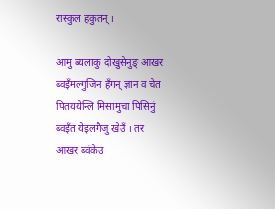रास्कुल हकुतन् ।

आमु ब्यलाकु दोखुसेनुङ् आखर ब्वइँमल्गुजिन हँगन् ज्ञान व चेत पितययेन्लि मिसामुचा पिसिनुं ब्वइँत येइलगैजु खेउँ । तर आखर ब्वंकेउ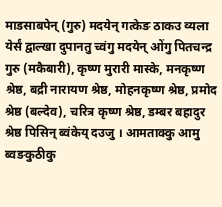माडसाबपेन् (गुरु) मदयेन् गत्केङ ठाकउ व्यला येर्सं द्वाल्खा दुपानतु च्वंगु मदयेन् ओंगु पितचन्द्र गुरु (मकैबारी), कृष्ण मुरारी मास्के, मनकृष्ण श्रेष्ठ, बद्री नारायण श्रेष्ठ, मोहनकृष्ण श्रेष्ठ, प्रमोद श्रेष्ठ (बल्देव), चरित्र कृष्ण श्रेष्ठ, डम्बर बहादुर श्रेष्ठ पिसिन् ब्वंकेय् दउजु । आमताक्कु आमु ब्वङकुठीकु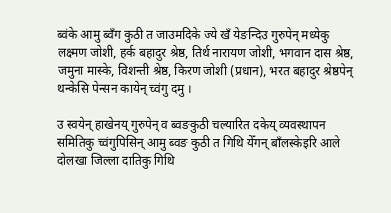ब्वंके आमु ब्वँग कुठी त जाउमदिके ज्ये खँ येङन्दिउ गुरुपेन् मध्येकु लक्ष्मण जोशी, हर्क बहादुर श्रेष्ठ, तिर्थ नारायण जोशी, भगवान दास श्रेष्ठ, जमुना मास्के, विशन्ती श्रेष्ठ, किरण जोशी (प्रधान), भरत बहादुर श्रेष्ठपेन् थन्केसि पेन्सन कायेन् च्वंगु दमु ।

उ स्वयेन् हाखेनय् गुरुपेन् व ब्वङकुठी चल्यारित दकेय् व्यवस्थापन समितिकु च्वंगुपिसिन् आमु ब्वङ कुठी त गिथि येँगन् बाँलस्केइरि आले दोलखा जिल्ला दातिकु गिथि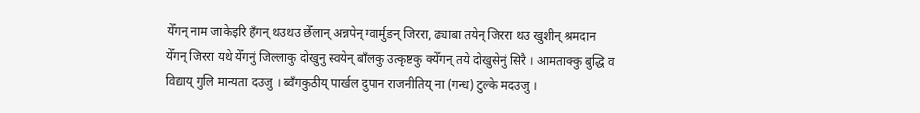येँगन् नाम जाकेइरि हँगन् थउथउ छेँलान् अन्नपेन् ग्वार्मुङन् जिररा, ढ्याबा तयेन् जिररा थउ खुशीन् श्रमदान येँगन् जिररा यथे येँगनुं जिल्लाकु दोखुनु स्वयेन् बाँलकु उत्कृष्टकु क्येँगन् तये दोखुसेनुं सिरै । आमताक्कु बुद्धि व विद्याय् गुलि मान्यता दउजु । ब्वँगकुठीय् पार्खल दुपान राजनीतिय् ना (गन्ध) टुल्के मदउजु ।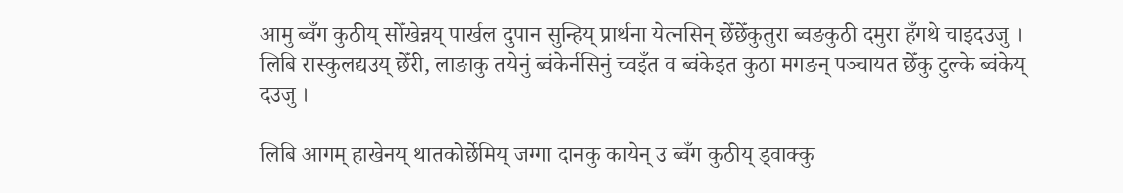आमु ब्वँग कुठीय् सोँखेन्नय् पार्खल दुपान सुन्हिय् प्रार्थना येत्नसिन् छेँछेँकुतुरा ब्वङकुठी दमुरा हँगथे चाइदउजु । लिबि रास्कुलद्यउय् छेँरी, लाङाकु तयेनुं ब्वंकेर्नसिनुं च्वइँत व ब्वंकेइत कुठा मगङन् पञ्चायत छेँकु टुल्के ब्वंकेय् दउजु ।

लिबि आगम् हाखेनय् थातकोर्छेमिय् जग्गा दानकु कायेन् उ ब्वँग कुठीय् ड्वाक्कु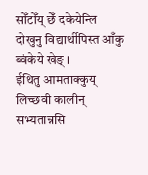सोँटोँय् छेँ दकेयेन्लि दोखुनु विद्यार्थीपिस्त आँकु ब्वंकेये खेङ् ।
ईथितु आमताक्कुय् लिच्छवी कालीन् सभ्यतान्नसि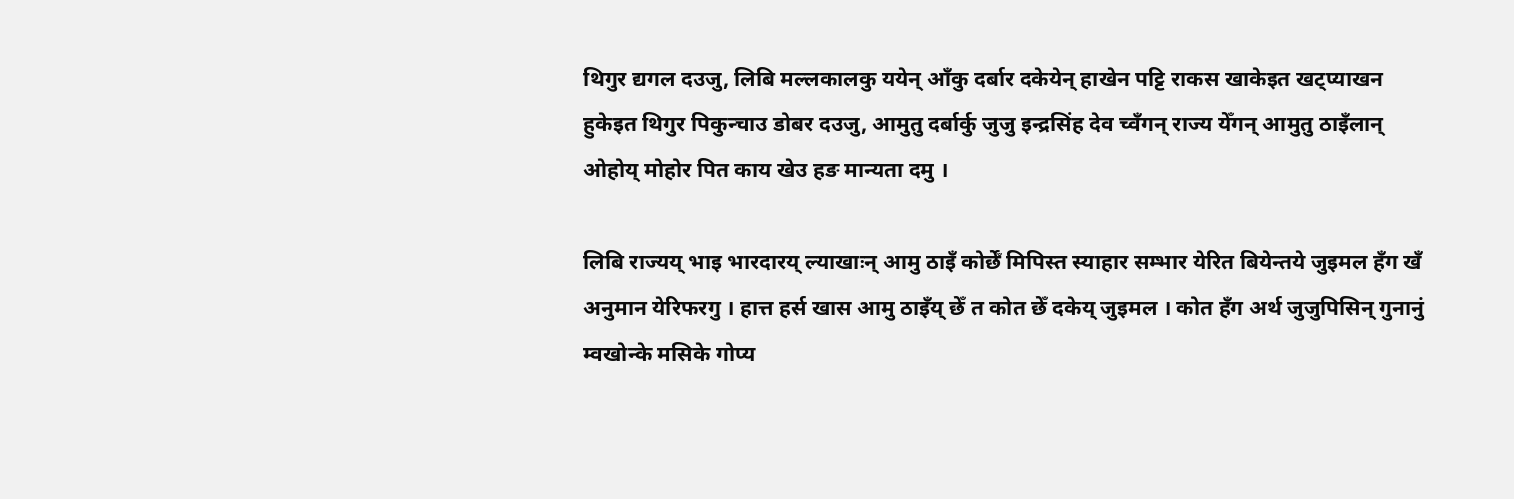थिगुर द्यगल दउजु, लिबि मल्लकालकु ययेन् आँकु दर्बार दकेयेन् हाखेन पट्टि राकस खाकेइत खट्प्याखन हुकेइत थिगुर पिकुन्चाउ डोबर दउजु, आमुतु दर्बार्कु जुजु इन्द्रसिंह देव च्वँगन् राज्य येँगन् आमुतु ठाइँलान् ओहोय् मोहोर पित काय खेउ हङ मान्यता दमु ।

लिबि राज्यय् भाइ भारदारय् ल्याखाःन् आमु ठाइँ कोर्छेँ मिपिस्त स्याहार सम्भार येरित बियेन्तये जुइमल हँग खँ अनुमान येरिफरगु । हात्त हर्स खास आमु ठाइँय् छेँ त कोत छेँ दकेय् जुइमल । कोत हँग अर्थ जुजुपिसिन् गुनानुं म्वखोन्के मसिके गोप्य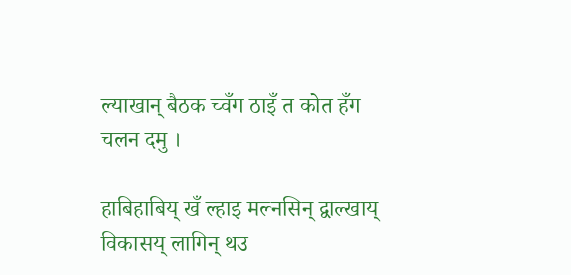ल्याखान् बैठक च्वँग ठाइँ त कोत हँग चलन दमु ।

हाबिहाबिय् खँ ल्हाइ मल्नसिन् द्वाल्खाय् विकासय् लागिन् थउ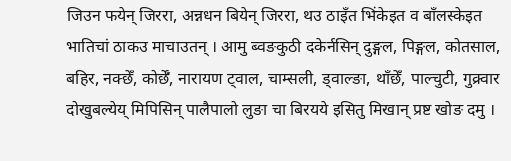जिउन फयेन् जिररा, अन्नधन बियेन् जिररा, थउ ठाइँत भिंकेइत व बाँलस्केइत भातिचां ठाकउ माचाउतन् । आमु ब्वङकुठी दकेर्नसिन् दुङ्गल, पिङ्गल, कोतसाल, बहिर, नक्छेँ, कोर्छेँ, नारायण ट्वाल, चाम्सली, ड्वाल्ङा, थाँछेँ, पाल्चुटी, गुक्र्वार दोखुबल्येय् मिपिसिन् पालैपालो लुङा चा बिरयये इसितु मिखान् प्रष्ट खोङ दमु ।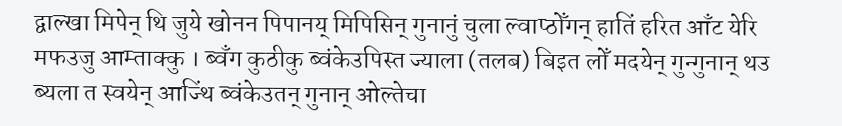द्वाल्खा मिपेन् थि जुये खोनन पिपानय् मिपिसिन् गुनानुं चुला ल्वाप्ठोँगन् हातिं हरित आँट येरि मफउजु आम्ताक्कु । ब्वँग कुठीकु ब्वंकेउपिस्त ज्याला (तलब) बिइत लोँ मदयेन् गुन्गुनान् थउ ब्यला त स्वयेन् आज्थिं ब्वंकेउतन् गुनान् ओल्तेचा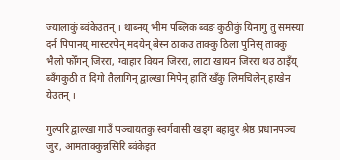ज्यालाकुं ब्वंकेउतन् । थाब्नय् भीम पब्लिक ब्वङ कुठीकुं यिनागु तु समस्या दर्न पिपानय् मास्टरपेन् मदयेन् बेस्न ठाकउ ताक्कु ठिला पुनिस् ताक्कु भैलो फोँगन् जिररा, ग्वाहार वियन जिररा, लाटा खायन जिररा थउ ठाइँय् ब्वँगकुठी त दिगो तैलागिन् द्वाल्खा मिपेन् हातिं खँकु लिमचिलेन् हाखेन येउतन् ।

गुल्परि द्वाल्खा गाउँ पञ्चायतकु स्वर्गवासी खड्ग बहादुर श्रेष्ठ प्रधानपञ्च जुर, आमताक्कुन्नसिरि ब्वंकेइत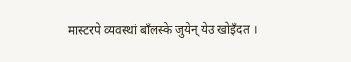मास्टरपे व्यवस्थां बाँलस्के जुयेन् येउ खोइँदत ।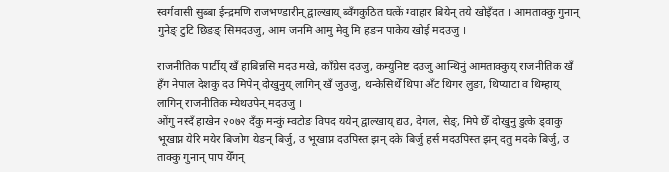स्वर्गवासी सुब्बा ईन्द्रमणि राजभण्डारीन् द्वाल्खाय् ब्वँगकुठित घत्कें ग्वाहार बियेन् तये खोइँदत । आमताक्कु गुनान् गुनेङ् टुटि छिङङ् सिमदउजु, आम जनमि आमु मेवु मि हङन पाकेय खोई मदउजु ।

राजनीतिक पार्टीय् खँ हाबिन्नसि मदउ मखे, काँग्रेस दउजु, कम्युनिष्ट दउजु आन्थिनुं आमताक्कुय् राजनीतिक खँ हँग नेपाल देशकु दउ मिपेन् दोखुनुय् लागिन् खँ जुउजु, थन्केसिथेँ थिपा अँट थिगर लुङा, थिप्याटा व थिम्हाय् लागिन् राजनीतिक म्येथउपेन् मदउजु ।
ओंगु नस्दँ हाखेन २०७२ दँकु मन्कुं म्वटोङ विपद ययेन् द्वाल्खाय् द्यउ, देगल, सेङ्, मिपे छेँ दोखुनु डुत्के ड्वाकु भूखाप्न येरि मयेर बिजोग येङन् बिर्जु, उ भूखाप्न दउपिस्त झन् दके बिर्जु हर्स मदउपिस्त झन् दतु मदके बिर्जु, उ ताक्कु गुनान् पाप येँगन्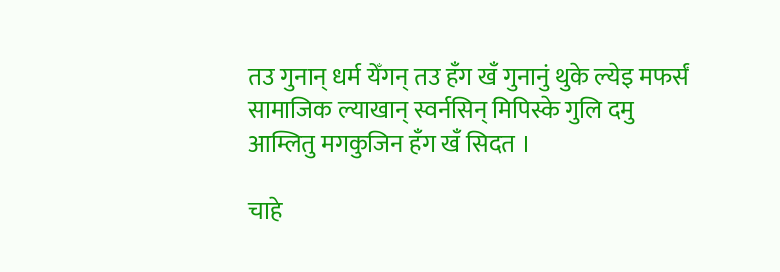तउ गुनान् धर्म येँगन् तउ हँग खँ गुनानुं थुके ल्येइ मफर्सं सामाजिक ल्याखान् स्वर्नसिन् मिपिस्के गुलि दमु आम्लितु मगकुजिन हँग खँ सिदत ।

चाहे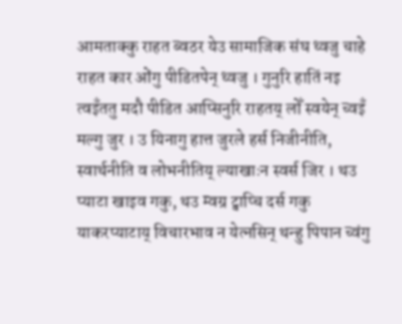आमताक्कु राहत ब्वठर येउ सामाजिक संघ थ्वजु चाहे राहत कार ओंगु पीडितपेन् थ्वजु । गुनुरि हातिं नइ त्वइँततु मदौ पीडित आप्सिनुरि राहतय् लोँ स्वयेन् च्वइँ मल्गु जुर । उ यिनागु हात्त जुरले हर्स निजीनीति, स्वार्थनीति व लोभनीतिय् ल्याखाःन स्वर्स जिर । थउ प्याटा खाइव गकु, थउ म्वग्र ट्वाप्चि दर्स गकु याकरप्याटाय् विचारभाव न येत्नसिन् थन्हु पिपान च्वंगु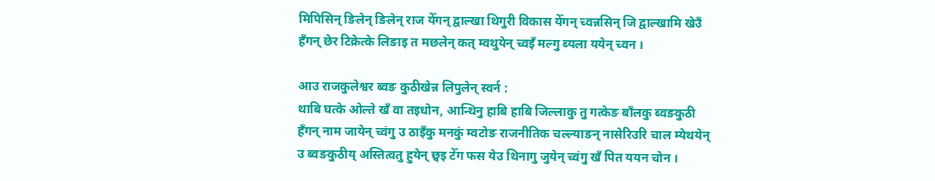मिपिसिन् ङिलेन् ङिलेन् राज येँगन् द्वाल्खा थिगुरी विकास येँगन् च्वन्नसिन् जि द्वाल्खामि खेउँ हँगन् छेर टिक्रेत्के लिङाइ त मछलेन् कत् म्वथुयेन् च्वइँ मल्गु ब्यला ययेन् च्वन ।

आउ राजकुलेश्वर ब्वङ कुठीखेन्न लिपुलेन् स्वर्न :
थाबि घत्के ओल्ते खँ वा तइधोन, आन्थिनु हाबि हाबि जिल्लाकु तु गत्केङ बाँलकु ब्वङकुठी हँगन् नाम जायेन् च्वंगु उ ठाइँकु मनकुं म्वटोङ राजनीतिक चल्ल्याङन् नासेरिउरि चाल म्येथयेन् उ ब्वङकुठीय् अस्तित्वतु हुयेन् छ्वइ टेँग फस येउ थिनागु जुयेन् च्वंगु खँ पित ययन चोन ।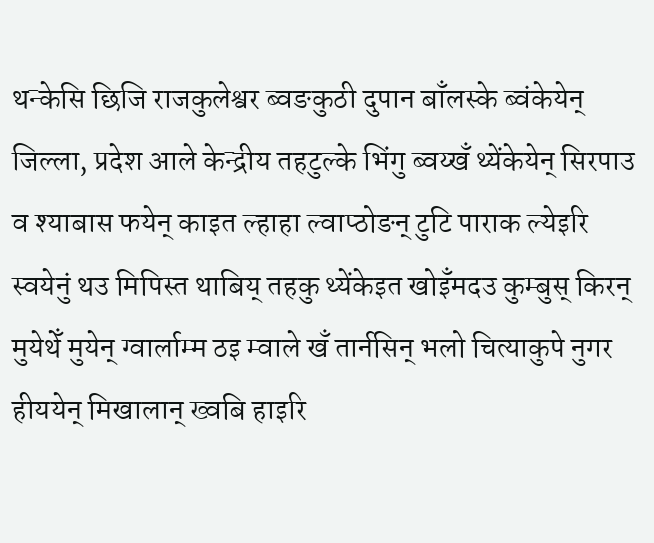थन्केसि छिजि राजकुलेश्वर ब्वङकुठी दुपान बाँलस्के ब्वंकेयेन् जिल्ला, प्रदेश आले केन्द्रीय तहटुल्के भिंगु ब्वय्खँ थ्येंकेयेन् सिरपाउ व श्याबास फयेन् काइत ल्हाहा ल्वाप्ठोङन् टुटि पाराक ल्येइरि स्वयेनुं थउ मिपिस्त थाबिय् तहकु थ्येंकेइत खोइँमदउ कुम्बुस् किरन् मुयेथेँ मुयेन् ग्वार्लाम्म ठइ म्वाले खँ तार्नसिन् भलो चित्याकुपे नुगर हीययेन् मिखालान् ख्वबि हाइरि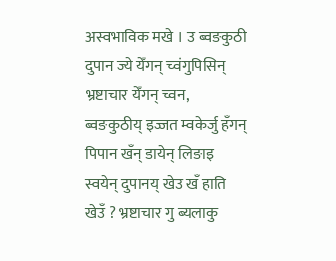अस्वभाविक मखे । उ ब्वङकुठी दुपान ज्ये येँगन् च्वंगुपिसिन् भ्रष्टाचार येँगन् च्वन, ब्वङकुठीय् इज्जत म्वकेर्जु हँगन् पिपान खँन् डायेन् लिङाइ स्वयेन् दुपानय् खेउ खँ हाति खेउँ ? भ्रष्टाचार गु ब्यलाकु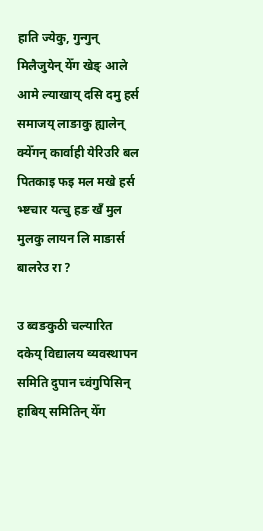हाति ज्येकु, गुन्गुन् मिलैजुयेन् येँग खेङ् आले आमे ल्याखाय् दसि दमु हर्स समाजय् लाङाकु ह्यालेन् क्येँगन् कार्वाही येरिउरि बल पितकाइ फइ मल मखे हर्स भ्ष्टचार यत्चु हङ खँ मुल मुलकु लायन लि माङार्स बालरेउ रा ?

उ ब्वङकुठी चल्यारित दकेय् विद्यालय व्यवस्थापन समिति दुपान च्वंगुपिसिन् हाबिय् समितिन् येँग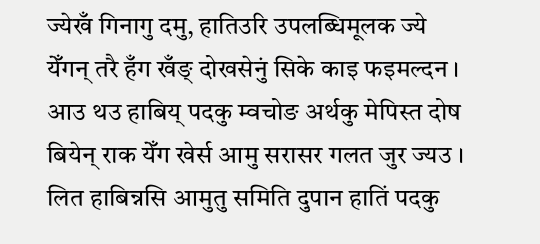ज्येखँ गिनागु दमु, हातिउरि उपलब्धिमूलक ज्ये येँगन् तरै हँग खँङ् दोखसेनुं सिके काइ फइमल्दन । आउ थउ हाबिय् पदकु म्वचोङ अर्थकु मेपिस्त दोष बियेन् राक येँग खेर्स आमु सरासर गलत जुर ज्यउ । लित हाबिन्नसि आमुतु समिति दुपान हातिं पदकु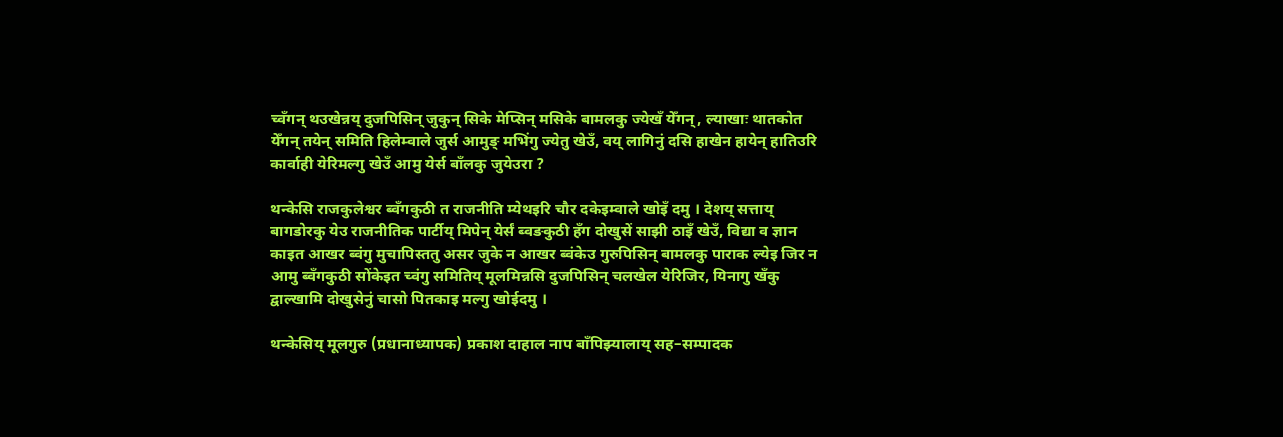च्वँगन् थउखेन्नय् दुजपिसिन् जुकुन् सिके मेप्सिन् मसिके बामलकु ज्येखँ येँगन्, ल्याखाः थातकोत येँगन् तयेन् समिति हिलेम्वाले जुर्स आमुङ् मभिंगु ज्येतु खेउँ, वय् लागिनुं दसि हाखेन हायेन् हातिउरि कार्वाही येरिमल्गु खेउँ आमु येर्स बाँलकु जुयेउरा ?

थन्केसि राजकुलेश्वर ब्वँगकुठी त राजनीति म्येथइरि चौर दकेइम्वाले खोइँ दमु । देशय् सत्ताय् बागडोरकु येउ राजनीतिक पार्टीय् मिपेन् येर्सं ब्वङकुठी हँग दोखुसें साझी ठाइँ खेउँ, विद्या व ज्ञान काइत आखर ब्वंगु मुचापिस्ततु असर जुके न आखर ब्वंकेउ गुरुपिसिन् बामलकु पाराक ल्येइ जिर न आमु ब्वँगकुठी सोंकेइत च्वंगु समितिय् मूलमिन्नसि दुजपिसिन् चलखेल येरिजिर, यिनागु खँकु द्वाल्खामि दोखुसेनुं चासो पितकाइ मल्गु खोईदमु ।

थन्केसिय् मूलगुरु (प्रधानाध्यापक) प्रकाश दाहाल नाप बाँपिझ्यालाय् सह–सम्पादक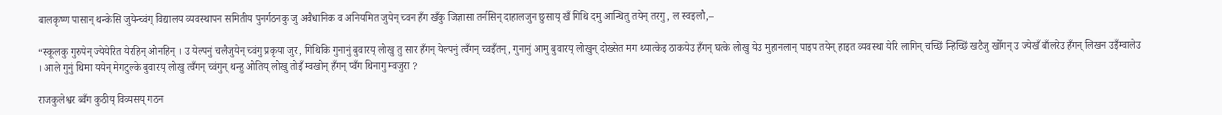बालकृष्ण पासान् थन्केसि जुयेन्च्वंग् विद्यालय व्यवस्थापन समितीय पुनर्गठनकु जु अवैधानिक व अनियमित जुयेन् च्वन हँग खँकु जिज्ञासा तर्नसिन् दाहालजुन छुसाय् खँ गिथि दमु आन्थितु तयेन् तरगु, ल स्वइलौ,–

“स्कूलकु गुरुपेन् ज्येयेरित येरहिन् ओनहिन् । उ येल्पनुं चलैजुयेन् च्वंगु प्रकृया जुर, गिथिकि गुनानुं बुवारय् लोखु तु सार हँगन् येल्पनुं त्वँगन् च्वइँतन्, गुनानुं आमु बुवारय् लोखुन् दोख्सेत मग थ्यात्केइ ठाकयेउ हँगन् घत्के लोखु येउ मुहानलान् पाइप तयेन् हाइत व्यवस्था येरि लागिन् चच्छिं न्हिच्छिं खटैजु खोँगन् उ ज्येखँ बाँलरेउ हँगन् लिखन उइँम्वालेउ । आले गुनुं थिमा ययेन् मेगटुल्के बुवारय् लोखु त्वँगन् च्वंगुन् थन्हु ओतिय् लोखु तोइँ म्वखोन् हँगन् प्वँग थिनागु म्वजुरा ?

राजकुलेश्वर ब्वँग कुठीय् विव्यसय् गठन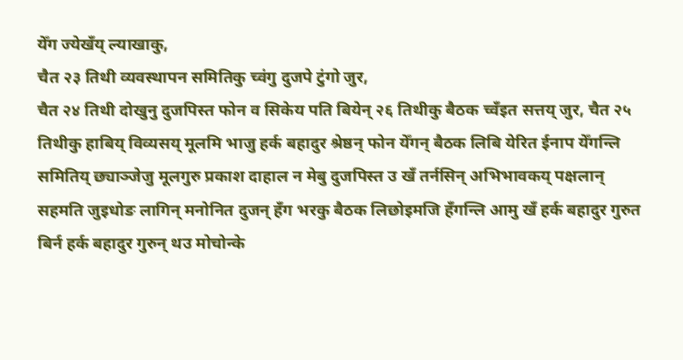येँग ज्येखँय् ल्याखाकु,
चैत २३ तिथी व्यवस्थापन समितिकु च्वंगु दुजपे टुंगो जुर,
चैत २४ तिथी दोखुनु दुजपिस्त फोन व सिकेय पति बियेन् २६ तिथीकु बैठक च्वँइत सत्तय् जुर, चैत २५ तिथीकु हाबिय् विव्यसय् मूलमि भाजु हर्क बहादुर श्रेष्ठन् फोन येँगन् बैठक लिबि येरित ईनाप येँगन्लि समितिय् छ्याञ्जेजु मूलगुरु प्रकाश दाहाल न मेबु दुजपिस्त उ खँ तर्नसिन् अभिभावकय् पक्षलान् सहमति जुइधोङ लागिन् मनोनित दुजन् हँग भरकु बैठक लिछोइमजि हँगन्लि आमु खँ हर्क बहादुर गुरुत बिर्न हर्क बहादुर गुरुन् थउ मोचोन्के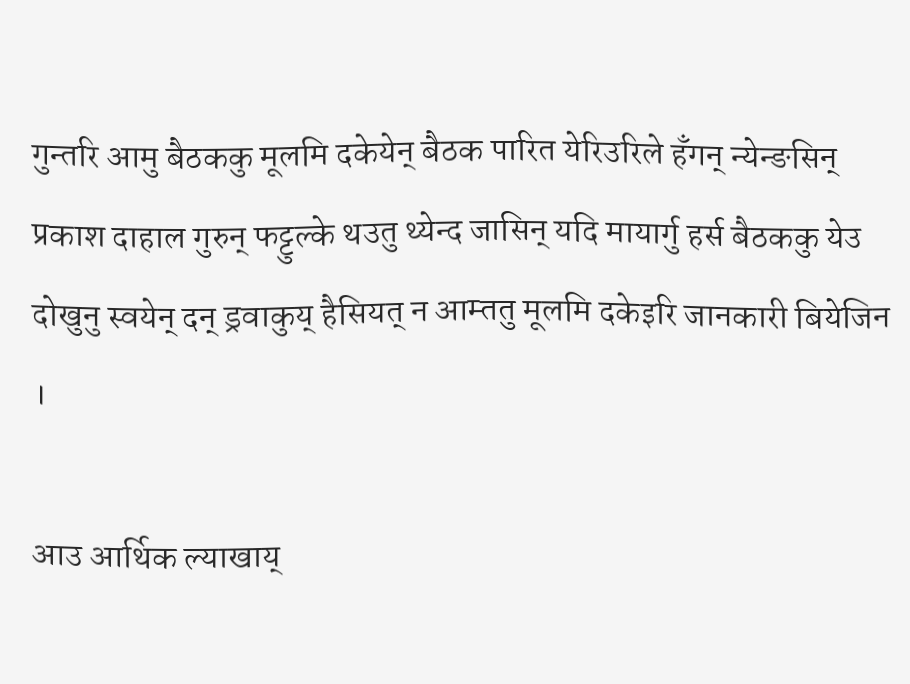गुन्तरि आमु बैठककु मूलमि दकेयेन् बैठक पारित येरिउरिले हँगन् न्येन्ङसिन् प्रकाश दाहाल गुरुन् फट्टुल्के थउतु थ्येन्द जासिन् यदि मायार्गु हर्स बैठककु येउ दोखुनु स्वयेन् दन् ड्रवाकुय् हैसियत् न आम्ततु मूलमि दकेइरि जानकारी बियेजिन ।

आउ आर्थिक ल्याखाय्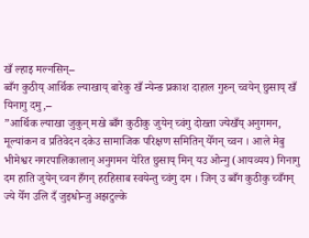खँ ल्हाइ मल्नसिन्–
ब्वँग कुठीय् आर्थिक ल्याखाय् बारेकु खँ न्येन्ङ प्रकाश दाहाल गुरुन् च्वयेन् छुसाय् खँ यिनागु दमु,–
”आर्थिक ल्याखा जुकुन् मखे ब्वँग कुठीकु जुयेन् च्वंगु दोख्ता ज्येखँय् अनुगमन, मूल्यांकन व प्रतिवेदन दकेउ सामाजिक परिक्षण समितिन् येँगन् च्वन । आले मेबु भीमेश्वर नगरपालिकालान् अनुगमन येरित छुसाय् मिन् यउ ओन्गु (आयव्यय) गिनागु दम हाति जुयेन् च्वन हँगन् हरहिसाब स्वयेन्तु च्वंगु दम । जिन् उ ब्वँग कुठीकु च्वँगन् ज्ये येँग उलि दँ जुइधोन्जु अझटुल्के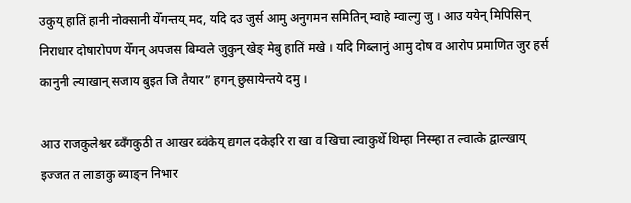उकुय् हातिं हानी नोक्सानी येँगन्तय् मद, यदि दउ जुर्स आमु अनुगमन समितिन् म्वाहे म्वाल्गु जु । आउ ययेन् मिपिसिन् निराधार दोषारोपण येँगन् अपजस बिम्वले जुकुन् खेङ् मेबु हातिं मखे । यदि गिब्लानुं आमु दोष व आरोप प्रमाणित जुर हर्स कानुनी ल्याखान् सजाय बुइत जि तैयार” हगन् छुसायेन्तये दमु ।

आउ राजकुलेश्वर ब्वँगकुठी त आखर ब्वंकेय् द्यगल दकेइरि रा खा व खिचा ल्वाकुथेँ थिम्हा निस्म्हा त ल्वात्के द्वाल्खाय् इज्जत त लाङाकु ब्याङ्न निभार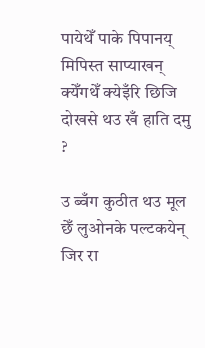पायेथेँ पाके पिपानय् मिपिस्त साप्याखन् क्येँगथेँ क्येइँरि छिजि दोखसे थउ खँ हाति दमु ?

उ ब्वँग कुठीत थउ मूल छेँ लुओनके पल्टकयेन् जिर रा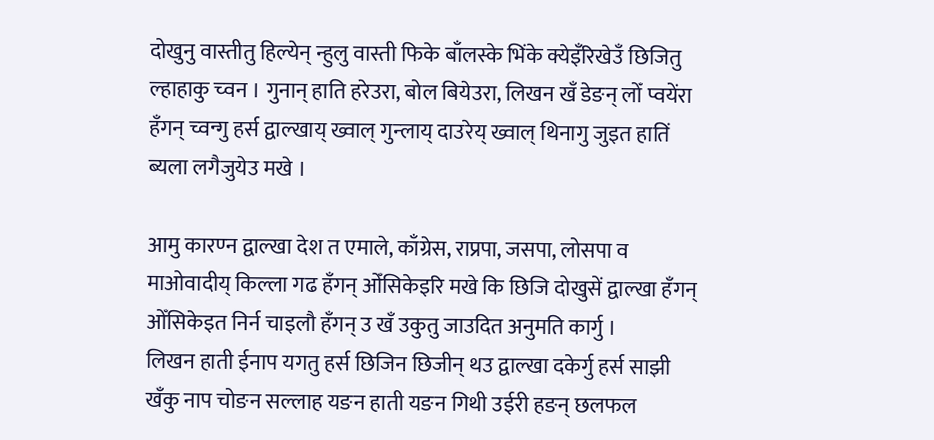दोखुनु वास्तीतु हिल्येन् न्हुलु वास्ती फिके बाँलस्के भिंके क्येइँरिखेउँ छिजितु ल्हाहाकु च्वन । गुनान् हाति हरेउरा, बोल बियेउरा, लिखन खँ डेङन् लोँ प्वयेंरा हँगन् च्वन्गु हर्स द्वाल्खाय् ख्वाल् गुन्लाय् दाउरेय् ख्वाल् थिनागु जुइत हातिं ब्यला लगैजुयेउ मखे ।

आमु कारण्न द्वाल्खा देश त एमाले, काँग्रेस, राप्रपा, जसपा, लोसपा व माओवादीय् किल्ला गढ हँगन् ओँसिकेइरि मखे कि छिजि दोखुसें द्वाल्खा हँगन् ओँसिकेइत निर्न चाइलौ हँगन् उ खँ उकुतु जाउदित अनुमति कार्गु ।
लिखन हाती ईनाप यगतु हर्स छिजिन छिजीन् थउ द्वाल्खा दकेर्गु हर्स साझी खँकु नाप चोङन सल्लाह यङन हाती यङन गिथी उईरी हङन् छलफल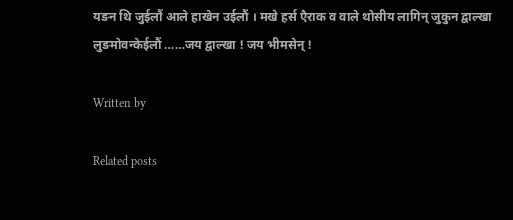यङन थि जुईलौं आले हाखेन उईलौं । मखे हर्स एैराक व वाले थोसीय लागिन् जुकुन द्वाल्खा लुङमोवन्केईलौं ……जय द्वाल्खा ! जय भीमसेन् !

Written by

Related posts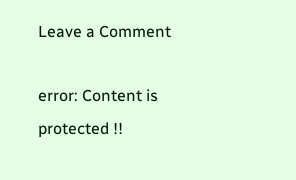Leave a Comment

error: Content is protected !!